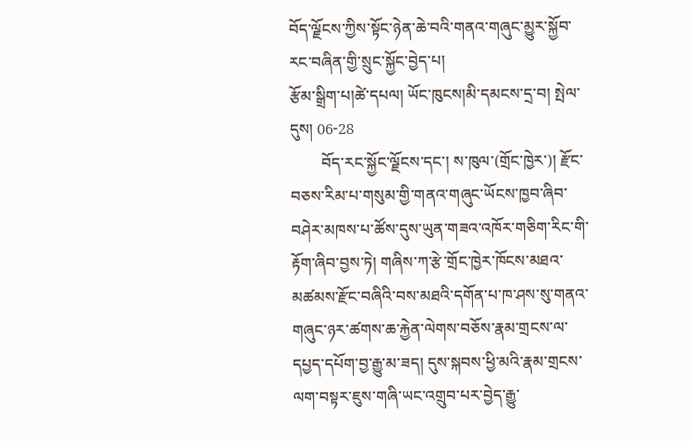བོད་ལྗོངས་ཀྱིས་སྟོང་ཉེན་ཆེ་བའི་གནའ་གཞུང་མྱུར་སྐྱོབ་རང་བཞིན་གྱི་སྲུང་སྐྱོང་བྱེད་པ།
རྩོམ་སྒྲིག་པ།ཚེ་དཔལ། ཡོང་ཁུངས།མི་དམངས་དྲ་བ། སྤེལ་དུས། 06-28
        བོད་རང་སྐྱོང་ལྗོངས་དང་། ས་ཁུལ་(གྲོང་ཁྱེར་)། རྫོང་བཅས་རིམ་པ་གསུམ་གྱི་གནའ་གཞུང་ཡོངས་ཁྱབ་ཞིབ་བཤེར་མཁས་པ་ཚོས་དུས་ཡུན་གཟའ་འཁོར་གཅིག་རིང་གི་རྟོག་ཞིབ་བྱས་ཏེ། གཞིས་ཀ་རྩེ་གྲོང་ཁྱེར་ཁོངས་མཐའ་མཚམས་རྫོང་བཞིའི་བས་མཐའི་དགོན་པ་ཁ་ཤས་སུ་གནའ་གཞུང་ཉར་ཚགས་ཆ་རྐྱེན་ལེགས་བཅོས་རྣམ་གྲངས་ལ་དཔྱད་དཔོག་བྱ་རྒྱུ་མ་ཟད། དུས་སྐབས་ཕྱི་མའི་རྣམ་གྲངས་ལག་བསྟར་ཇུས་གཞི་ཡང་འགྲུབ་པར་བྱེད་རྒྱུ་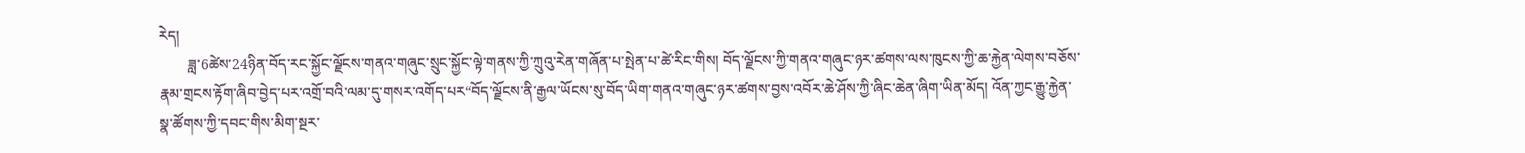རེད།
        ཟླ་6ཚེས་24ཉིན་བོད་རང་སྐྱོང་ལྗོངས་གནའ་གཞུང་སྲུང་སྐྱོང་ལྟེ་གནས་ཀྱི་ཀྲུའུ་རེན་གཞོན་པ་སྤེན་པ་ཚེ་རིང་གིས། བོད་ལྗོངས་ཀྱི་གནའ་གཞུང་ཉར་ཚགས་ལས་ཁུངས་ཀྱི་ཆ་རྐྱེན་ལེགས་བཅོས་རྣམ་གྲངས་རྟོག་ཞིབ་བྱེད་པར་འགྲོ་བའི་ལམ་དུ་གསར་འགོད་པར“བོད་ལྗོངས་ནི་རྒྱལ་ཡོངས་སུ་བོད་ཡིག་གནའ་གཞུང་ཉར་ཚགས་བྱས་འབོར་ཆེ་ཤོས་ཀྱི་ཞིང་ཆེན་ཞིག་ཡིན་མོད། འོན་ཀྱང་རྒྱུ་རྐྱེན་སྣ་ཚོགས་ཀྱི་དབང་གིས་མིག་སྔར་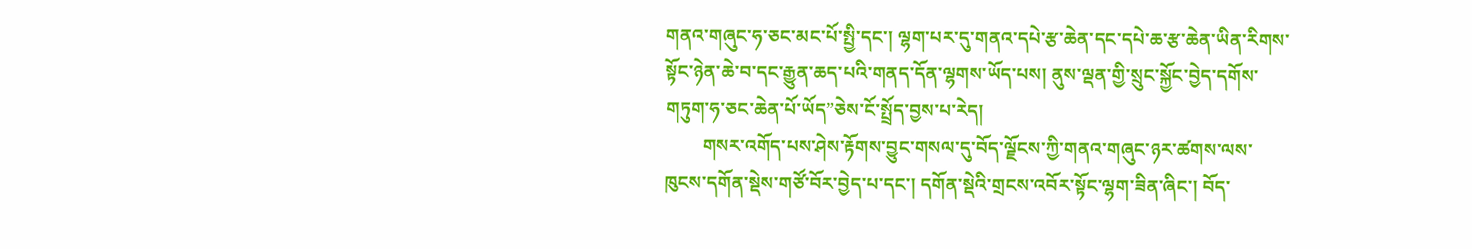གནའ་གཞུང་ཧ་ཅང་མང་པོ་སྤྱི་དང་། ལྷག་པར་དུ་གནའ་དཔེ་རྩ་ཆེན་དང་དཔེ་ཆ་རྩ་ཆེན་ཡིན་རིགས་སྟོང་ཉེན་ཆེ་བ་དང་རྒྱུན་ཆད་པའི་གནད་དོན་ལྷགས་ཡོད་པས། ནུས་ལྡན་གྱི་སྲུང་སྐྱོང་བྱེད་དགོས་གཏུག་ཧ་ཅང་ཆེན་པོ་ཡོད”ཅེས་ངོ་སྤྲོད་བྱས་པ་རེད།
        གསར་འགོད་པས་ཤེས་རྟོགས་བྱུང་གསལ་དུ་བོད་ལྗོངས་ཀྱི་གནའ་གཞུང་ཉར་ཚགས་ལས་ཁུངས་དགོན་སྡེས་གཙོ་བོར་བྱེད་པ་དང་། དགོན་སྡེའི་གྲངས་འབོར་སྟོང་ལྷག་ཟིན་ཞིང་། བོད་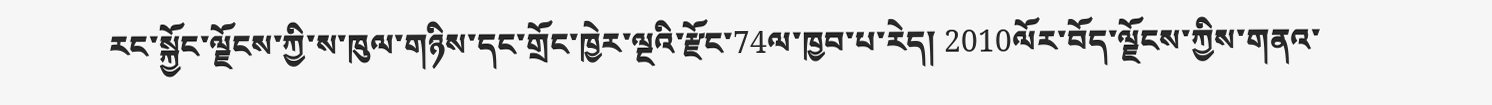རང་སྐྱོང་ལྗོངས་ཀྱི་ས་ཁུལ་གཉིས་དང་གྲོང་ཁྱེར་ལྔའི་རྫོང་74ལ་ཁྱབ་པ་རེད། 2010ལོར་བོད་ལྗོངས་ཀྱིས་གནའ་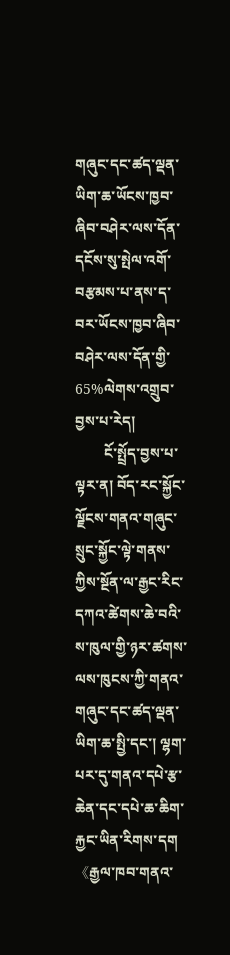གཞུང་དང་ཚད་ལྡན་ཡིག་ཆ་ཡོངས་ཁྱབ་ཞིབ་བཤེར་ལས་དོན་དངོས་སུ་སྤེལ་འགོ་བརྩམས་པ་ནས་ད་བར་ཡོངས་ཁྱབ་ཞིབ་བཤེར་ལས་དོན་གྱི་65%ལེགས་འགྲུབ་བྱས་པ་རེད།
        ངོ་སྤྲོད་བྱས་པ་ལྟར་ན། བོད་རང་སྐྱོང་ལྗོངས་གནའ་གཞུང་སྲུང་སྐྱོང་ལྟེ་གནས་ཀྱིས་སྔོན་ལ་རྒྱང་རིང་དཀའ་ཚེགས་ཆེ་བའི་ས་ཁུལ་གྱི་ཉར་ཚགས་ལས་ཁུངས་ཀྱི་གནའ་གཞུང་དང་ཚད་ལྡན་ཡིག་ཆ་སྤྱི་དང་། ལྷག་པར་དུ་གནའ་དཔེ་རྩ་ཆེན་དང་དཔེ་ཆ་ཆིག་རྐྱང་ཡིན་རིགས་དག《རྒྱལ་ཁབ་གནའ་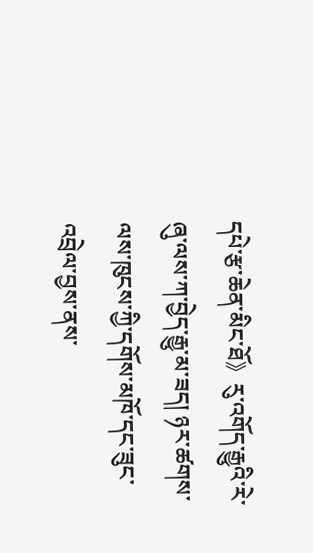དཔེ་རྩ་ཆེན་མིང་ཐོ》རུ་འགོད་རྒྱུའི་རེ་ཞུ་ལས་ཀ་བྱེད་རྒྱུ་མ་ཟད། ཉར་ཚགས་ལས་ཁུངས་ཀྱི་དགོས་མཁོ་དང་ཟུང་འབྲེལ་བྱས་ནས་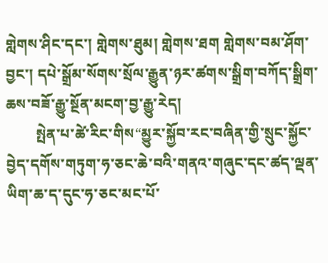གླེགས་ཤིང་དང་། གླེགས་ཐུམ། གླེགས་ཐག གླེགས་བམ་ཤོག་བྱང་། དཔེ་སྒྲོམ་སོགས་སྲོལ་རྒྱུན་ཉར་ཚགས་སྒྲིག་བཀོད་སྒྲིག་ཆས་བཟོ་རྒྱུ་སྔོན་མངག་བྱ་རྒྱུ་རེད།
        སྤེན་པ་ཚེ་རིང་གིས“མྱུར་སྐྱོབ་རང་བཞིན་གྱི་སྲུང་སྐྱོང་བྱེད་དགོས་གཏུག་ཧ་ཅང་ཆེ་བའི་གནའ་གཞུང་དང་ཚད་ལྡན་ཡིག་ཆ་ད་དུང་ཧ་ཅང་མང་པོ་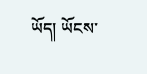ཡོད། ཡོངས་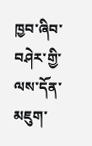ཁྱབ་ཞིབ་བཤེར་གྱི་ལས་དོན་མཇུག་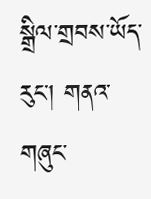སྒྲིལ་གྲབས་ཡོད་རུང་། གནའ་གཞུང་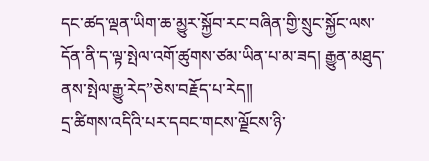དང་ཚད་ལྡན་ཡིག་ཆ་མྱུར་སྐྱོབ་རང་བཞིན་གྱི་སྲུང་སྐྱོང་ལས་དོན་ནི་ད་ལྟ་སྤེལ་འགོ་ཚུགས་ཙམ་ཡིན་པ་མ་ཟད། རྒྱུན་མཐུད་ནས་སྤེལ་རྒྱུ་རེད”ཅེས་བརྗོད་པ་རེད།།
དྲ་ཚིགས་འདིའི་པར་དབང་གངས་ལྗོངས་ཉི་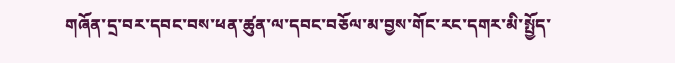གཞོན་དྲ་བར་དབང་བས་ཕན་ཚུན་ལ་དབང་བཅོལ་མ་བྱས་གོང་རང་དགར་མི་སྤྱོད་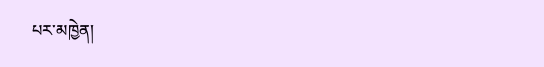པར་མཁྱེན།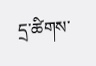དྲ་ཚིགས་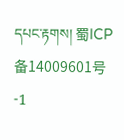དཔང་རྟགས། 蜀ICP备14009601号-1